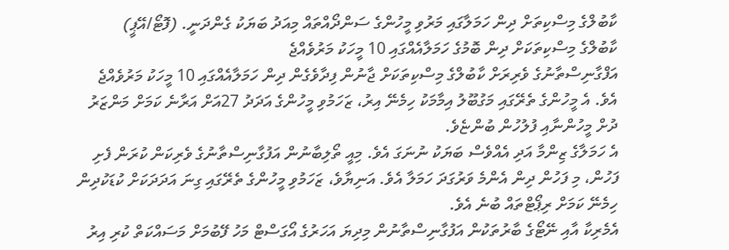ކާބުލްގެ މިސްކިތަށް ދިން ހަމަލާގައި މަރުވި މީހުންގެ ސަންދޯއްތައް މިއަދު ބަޔަކު ގެންދަނީ. (ފޮޓޯ/އޭޕީ)
ކާބުލްގެ މިސްކިތަކަށް ދިން ބޮމުގެ ހަމަލާއެއްގައި 10 މީހަކު މަރުވެއްޖެ
އަފްގާނިސްތާނުގެ ވެރިރަށް ކާބުލްގެ މިސްކިތަކަށް ޖާނުން ފިދާވެގެން ދިން ހަމަލާއެއްގައި 10 މީހަކު މަރުވެއްޖެ އެވެ. އެ މީހުންގެ ތެރޭގައި މަގުބޫލު އިމާމަކު ހިމެނޭ އިރު، ޒަހަމުވި މީހުންގެ އަދަދު 27އަށް އަރާނެ ކަމަށް މަންޒަރު ދުށް މީހުންނާއި ފުލުހުން ބުންޏެވެ.
އެ ހަމަލާގެ ޒިންމާ އަދި އެއްވެސް ބަޔަކު ނުނަގަ އެވެ. މިއީ ތޯލިބާނުން އަފުގާނިސްތާނުގެ ވެރިކަން ކުރަން ފެށި ފަހުން، މި ފަހުން ދިން އެންމެ ވަރުގަދަ ހަމަލާ އެވެ. އަނިޔާވެ، ޒަހަމުވި މީހުންގެ ތެރޭގައި ގިނަ އަދަދަކަށް ކުޑަކުދިން ހިމެނޭ ކަމަށް ރިޕޯޓްތައް ބުނެ އެވެ.
އެމެރިކާ އާއި ނޭޓޯގެ ބާރުތަކުން އަފުގާނިސްތާނުން މިދިޔަ އަހަރުގެ އޯގަސްޓް މަހު ފޭބުމަށް މަސައްކަތް ކުރި އިރު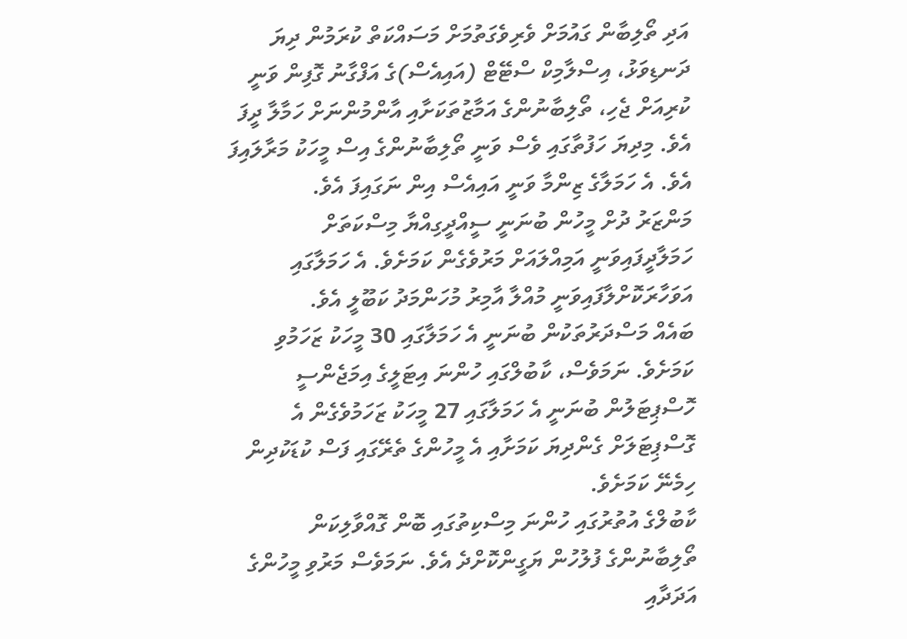އަދި ތޯލިބާން ގައުމަށް ވެރިވެގަތުމަށް މަސައްކަތް ކުރަމުން ދިޔަ ދަނޑިވަޅު، އިސްލާމިކް ސްޓޭޓް (އައިއެސް)ގެ އަފްގާނު ގޮފިން ވަނީ ކުރިއަށް ޖެހި، ތޯލިބާނުންގެ އަމާޒުތަކަށާއި އާންމުންނަށް ހަމާލާ ދީފަ އެވެ. މިދިޔަ ހަފުތާގައި ވެސް ވަނީ ތޯލިބާނުންގެ އިސް މީހަކު މަރާލައިފަ އެވެ. އެ ހަމަލާގެ ޒިންމާ ވަނީ އައިއެސް އިން ނަގައިފަ އެވެ.
މަންޒަރު ދުށް މީހުން ބުނަނީ ސީއްދީގިއްޔާ މިސްކަތަށް ހަމަލާދީފައިވަނީ އަމިއްލައަށް މަރުވެގެން ކަމަށެވެ. އެ ހަމަލާގައި އަވަހާރަކޮށްލާފައިވަނީ މުއްލާ އާމިރު މުހަންމަދު ކަބޫލީ އެވެ.
ބައެއް މަސްދަރުތަކުން ބުނަނީ އެ ހަމަލާގައި 30 މީހަކު ޒަހަމުވި ކަމަށެވެ. ނަމަވެސް، ކާބުލްގައި ހުންނަ އިޓަލީގެ އިމަޖެންސީ ހޮސްޕިޓަލުން ބުނަނީ އެ ހަމަލާގައި 27 މީހަކު ޒަހަމުވެގެން އެ ގޮސްޕިޓަލަށް ގެންދިޔަ ކަމަށާއި އެ މީހުންގެ ތެރޭގައި ފަސް ކުޑަކުދިން ހިމެނޭ ކަމަށެވެ.
ކާބުލްގެ އުތުރުގައި ހުންނަ މިސްކިތުގައި ބޮން ގޮއްވާލިކަން ތޯލިބާނުންގެ ފުލުހުން ޔަގީންކޮށްދެ އެވެ. ނަމަވެސް މަރުވި މީހުންގެ އަދަދާއި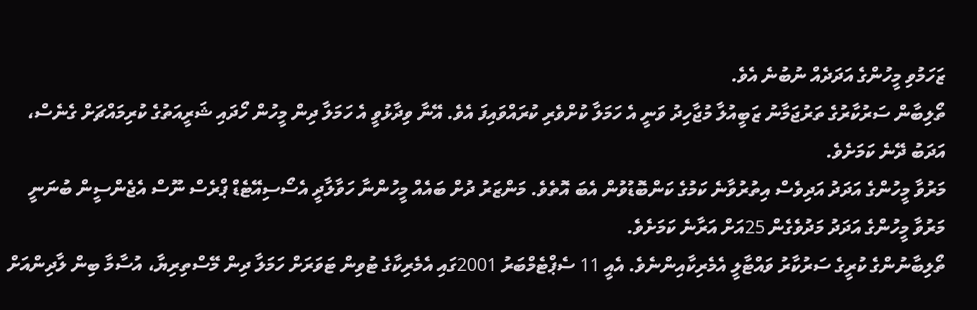ޒަހަމުވި މީހުންގެ އަދަދެއް ނުބުނެ އެވެ.
ތޯލިބާން ސަރުކާރުގެ ތަރުޖަމާނު ޒަބީއުލާ މުޖާހިދު ވަނީ އެ ހަމަލާ ކުށްވެރި ކުރައްވައިފަ އެވެ. އޭނާ ވިދާޅުވީ އެ ހަމަލާ ދިން މީހުން ހޯދައި ޝަރީއަތުގެ ކުރިމައްޗަށް ގެނެސް، އަދަބު ދޭނެ ކަމަށެވެ.
މަރުވާ މީހުންގެ އަދަދު އަދިވެސް އިތުރުވާނެ ކަމުގެ ކަންބޮޑުވުން އެބަ އޮތެވެ. މަންޒަރު ދުށް ބައެއް މީހުންނާ ހަވާލާދީ އެސޯސިއޭޓެޑް ޕްރެސް ނޫސް އެޖެންސީން ބުނަނީ މަރުވާ މީހުންގެ އަދަދު މަދުވެގެން 25އަށް އަރާނެ ކަމަށެވެ.
ތޯލިބާނުންގެ ކުރީގެ ސަރުކާރު ވައްޓާލީ އެމެރިކާއިންނެވެ. އެއީ 11 ސެޕްޓެމްބަރު 2001ގައި އެމެރިކާގެ ޓުވިން ޓަވަރަށް ހަމަލާ ދިން މޭސްތިރިޔާ، އުސާމާ ބިން ލާދިންއަށް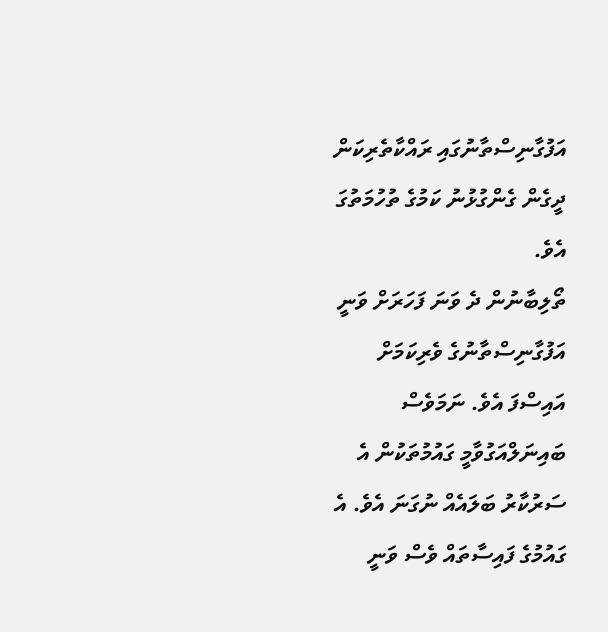އަފުގާނިސްތާނުގައި ރައްކާތެރިކަން ދީގެން ގެންގުޅުނު ކަމުގެ ތުހުމަތުގަ އެވެ.
ތޯލިބާނުން ދެ ވަނަ ފަހަރަށް ވަނީ އަފުގާނިސްތާނުގެ ވެރިކަމަށް އައިސްފަ އެވެ. ނަމަވެސް ބައިނަލްއަގުވާމީ ގައުމުތަކުން އެ ސަރުކާރު ބަލައެއް ނުގަނަ އެވެ. އެ ގައުމުގެ ފައިސާތައް ވެސް ވަނީ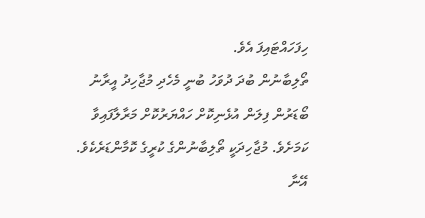ހިފަހައްޓައިފަ އެވެ.
ތޯލިބާނުން ބުދަ ދުވަހު ބުނީ މެހެދި މުޖާހިދު އީރާނު ބޯޑަރުން ފިލަން އުޅެނިކޮށް ހައްޔަރުކޮށް މަރާލާފައިވާ ކަމަށެވެ. މުޖާހިދަކީ ތޯލިބާނުންގެ ކުރީގެ ކޮމާންޑަރެކެވެ. އޭނާ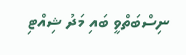ނިސްބަތްވީ ބައި މަދު ޝިއްޓި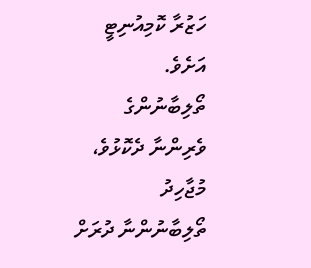ހަޒުރާ ކޮމިއުނިޓީ އަށެވެ.
ތޯލިބާނުންގެ ވެރިންނާ ދެކޮޅުވެ، މުޖާހިދު ތޯލިބާނުންނާ ދުރަށް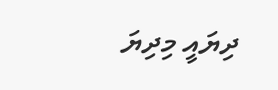ދިޔައީ މިދިޔަ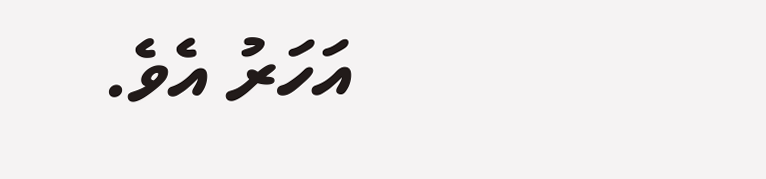އަހަރު އެވެ.